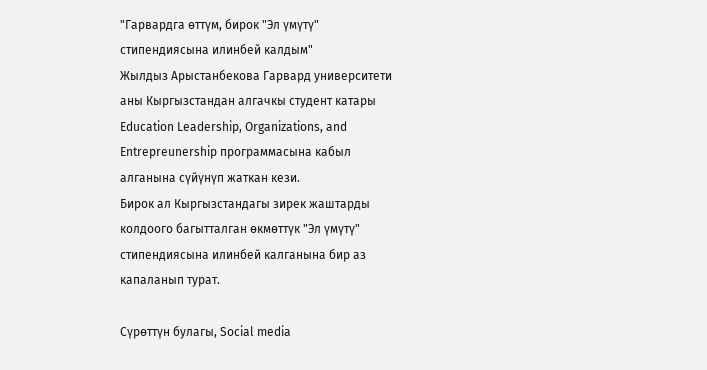"Гарвардга өттүм, бирок "Эл үмүтү" стипендиясына илинбей калдым"
Жылдыз Арыстанбекова Гарвард университети аны Кыргызстандан алгачкы студент катары Education Leadership, Organizations, and Entrepreunership программасына кабыл алганына сүйүнүп жаткан кези.
Бирок ал Кыргызстандагы зирек жаштарды колдоого багытталган өкмөттүк "Эл үмүтү" стипендиясына илинбей калганына бир аз капаланып турат.

Сүрөттүн булагы, Social media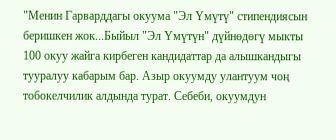"Менин Гарварддагы окуума "Эл Үмүтү" стипендиясын беришкен жок...Быйыл "Эл Үмүтүн" дүйнөдөгү мыкты 100 окуу жайга кирбеген кандидаттар да алышкандыгы тууралуу кабарым бар. Азыр окуумду улантуум чоң тобокелчилик алдында турат. Себеби, окуумдун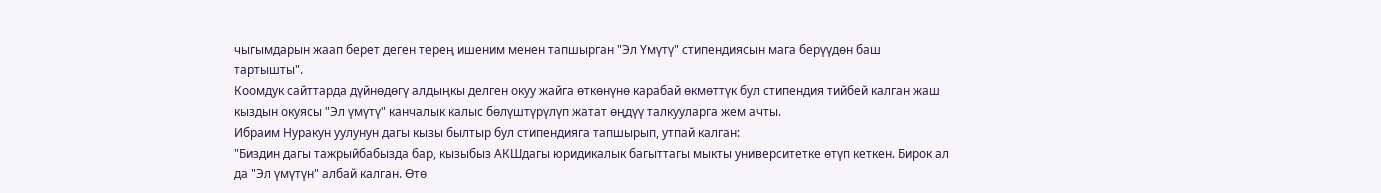чыгымдарын жаап берет деген терең ишеним менен тапшырган "Эл Үмүтү" стипендиясын мага берүүдөн баш тартышты".
Коомдук сайттарда дүйнөдөгү алдыңкы делген окуу жайга өткөнүнө карабай өкмөттүк бул стипендия тийбей калган жаш кыздын окуясы "Эл үмүтү" канчалык калыс бөлүштүрүлүп жатат өңдүү талкууларга жем ачты.
Ибраим Нуракун уулунун дагы кызы былтыр бул стипендияга тапшырып, утпай калган:
"Биздин дагы тажрыйбабызда бар, кызыбыз АКШдагы юридикалык багыттагы мыкты университетке өтүп кеткен. Бирок ал да "Эл үмүтүн" албай калган. Өтө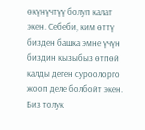өкүнүчтүү болуп калат экен. Себеби, ким өттү бизден башка эмне үчүн биздин кызыбыз өтпөй калды деген суроолорго жооп деле болбойт экен. Биз толук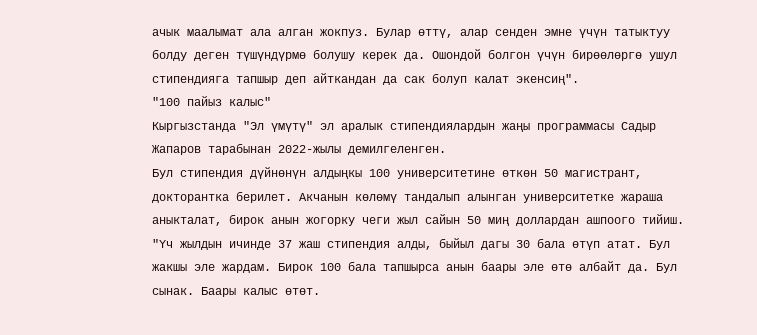ачык маалымат ала алган жокпуз. Булар өттү, алар сенден эмне үчүн татыктуу болду деген түшүндүрмө болушу керек да. Ошондой болгон үчүн бирөөлөргө ушул стипендияга тапшыр деп айткандан да сак болуп калат экенсиң".
"100 пайыз калыс"
Кыргызстанда "Эл үмүтү" эл аралык стипендиялардын жаңы программасы Садыр Жапаров тарабынан 2022-жылы демилгеленген.
Бул стипендия дүйнөнүн алдыңкы 100 университетине өткөн 50 магистрант, докторантка берилет. Акчанын көлөмү тандалып алынган университетке жараша аныкталат, бирок анын жогорку чеги жыл сайын 50 миң доллардан ашпоого тийиш.
"Үч жылдын ичинде 37 жаш стипендия алды, быйыл дагы 30 бала өтүп атат. Бул жакшы эле жардам. Бирок 100 бала тапшырса анын баары эле өтө албайт да. Бул сынак. Баары калыс өтөт.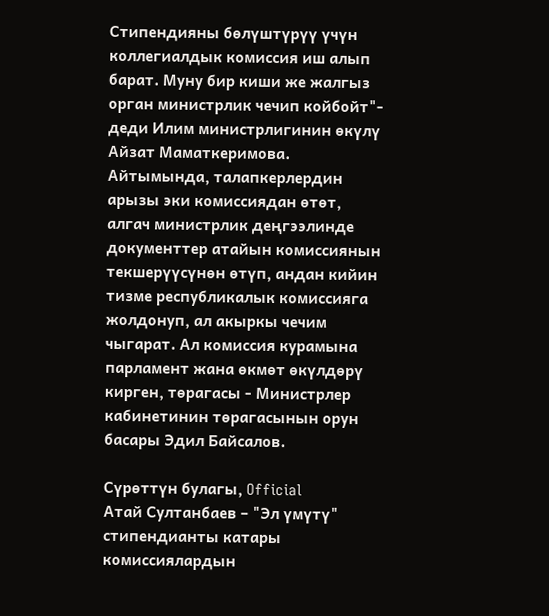Стипендияны бөлүштүрүү үчүн коллегиалдык комиссия иш алып барат. Муну бир киши же жалгыз орган министрлик чечип койбойт"- деди Илим министрлигинин өкүлү Айзат Маматкеримова.
Айтымында, талапкерлердин арызы эки комиссиядан өтөт, алгач министрлик деңгээлинде документтер атайын комиссиянын текшерүүсүнөн өтүп, андан кийин тизме республикалык комиссияга жолдонуп, ал акыркы чечим чыгарат. Ал комиссия курамына парламент жана өкмөт өкүлдөрү кирген, төрагасы - Министрлер кабинетинин төрагасынын орун басары Эдил Байсалов.

Сүрөттүн булагы, Official
Атай Султанбаев – "Эл үмүтү" стипендианты катары комиссиялардын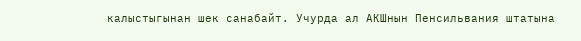калыстыгынан шек санабайт. Учурда ал АКШнын Пенсильвания штатына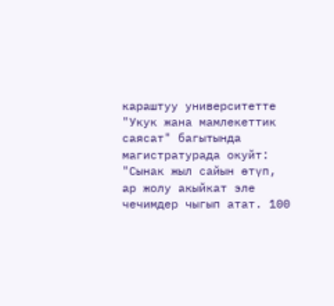караштуу университетте "Укук жана мамлекеттик саясат" багытында магистратурада окуйт:
"Сынак жыл сайын өтүп, ар жолу акыйкат эле чечимдер чыгып атат. 100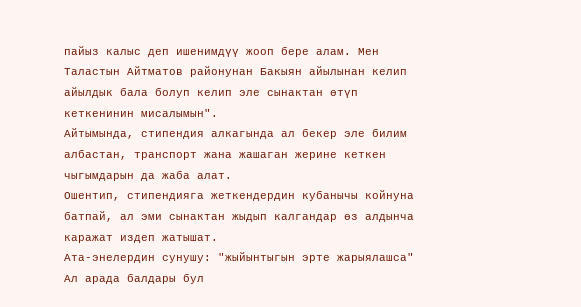пайыз калыс деп ишенимдүү жооп бере алам. Мен Таластын Айтматов районунан Бакыян айылынан келип айылдык бала болуп келип эле сынактан өтүп кеткенинин мисалымын".
Айтымында, стипендия алкагында ал бекер эле билим албастан, транспорт жана жашаган жерине кеткен чыгымдарын да жаба алат.
Ошентип, стипендияга жеткендердин кубанычы койнуна батпай, ал эми сынактан жыдып калгандар өз алдынча каражат издеп жатышат.
Ата-энелердин сунушу: "жыйынтыгын эрте жарыялашса"
Ал арада балдары бул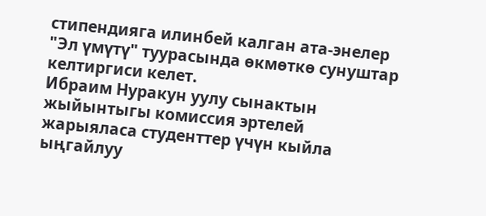стипендияга илинбей калган ата-энелер "Эл үмүтү" туурасында өкмөткө сунуштар келтиргиси келет.
Ибраим Нуракун уулу сынактын жыйынтыгы комиссия эртелей жарыяласа студенттер үчүн кыйла ыңгайлуу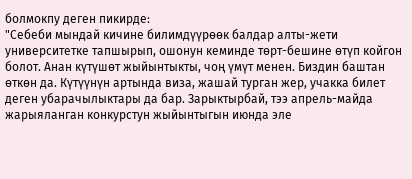болмокпу деген пикирде:
"Себеби мындай кичине билимдүүрөөк балдар алты-жети университетке тапшырып, ошонун кеминде төрт-бешине өтүп койгон болот. Анан күтүшөт жыйынтыкты, чоң үмүт менен. Биздин баштан өткөн да. Күтүүнүн артында виза, жашай турган жер, учакка билет деген убарачылыктары да бар. Зарыктырбай, тээ апрель-майда жарыяланган конкурстун жыйынтыгын июнда эле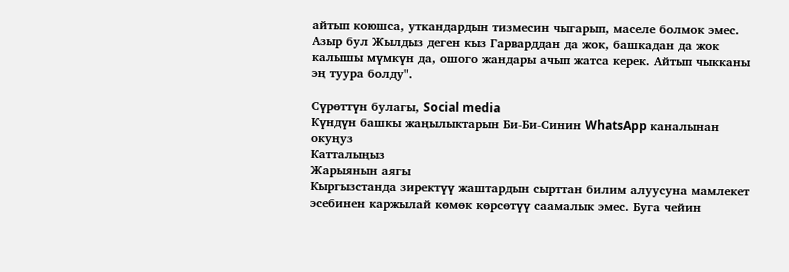айтып коюшса, уткандардын тизмесин чыгарып, маселе болмок эмес. Азыр бул Жылдыз деген кыз Гарварддан да жок, башкадан да жок калышы мүмкүн да, ошого жандары ачып жатса керек. Айтып чыкканы эң туура болду".

Сүрөттүн булагы, Social media
Күндүн башкы жаңылыктарын Би-Би-Синин WhatsApp каналынан окуңуз
Катталыңыз
Жарыянын аягы
Кыргызстанда зиректүү жаштардын сырттан билим алуусуна мамлекет эсебинен каржылай көмөк көрсөтүү саамалык эмес. Буга чейин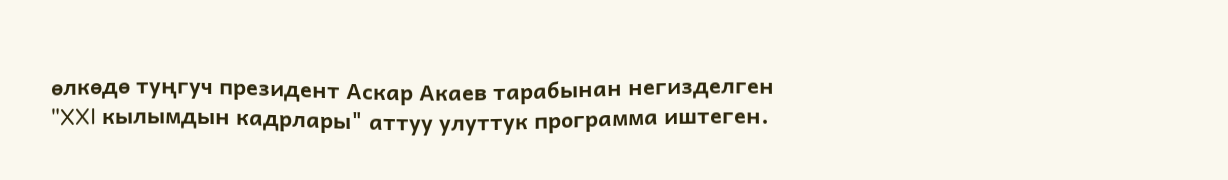өлкөдө туңгуч президент Аскар Акаев тарабынан негизделген "XXI кылымдын кадрлары" аттуу улуттук программа иштеген.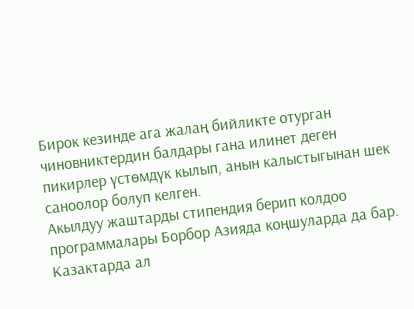Бирок кезинде ага жалаң бийликте отурган чиновниктердин балдары гана илинет деген пикирлер үстөмдүк кылып, анын калыстыгынан шек саноолор болуп келген.
Акылдуу жаштарды стипендия берип колдоо программалары Борбор Азияда коңшуларда да бар. Казактарда ал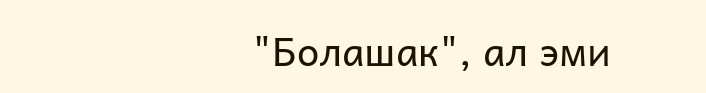"Болашак", ал эми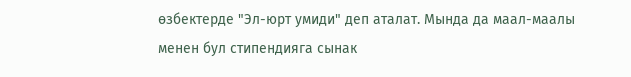өзбектерде "Эл-юрт умиди" деп аталат. Мында да маал-маалы менен бул стипендияга сынак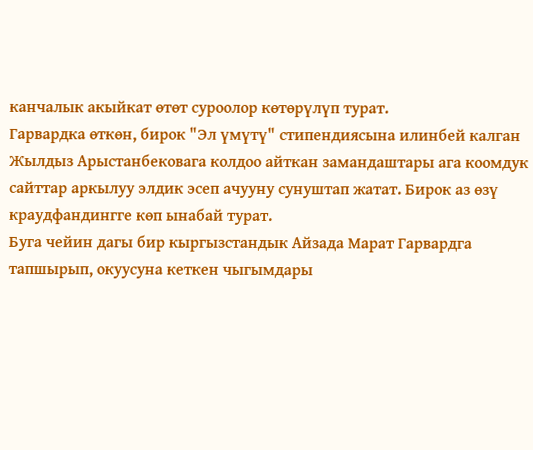канчалык акыйкат өтөт суроолор көтөрүлүп турат.
Гарвардка өткөн, бирок "Эл үмүтү" стипендиясына илинбей калган Жылдыз Арыстанбековага колдоо айткан замандаштары ага коомдук сайттар аркылуу элдик эсеп ачууну сунуштап жатат. Бирок аз өзү краудфандингге көп ынабай турат.
Буга чейин дагы бир кыргызстандык Айзада Марат Гарвардга тапшырып, окуусуна кеткен чыгымдары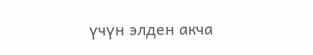үчүн элден акча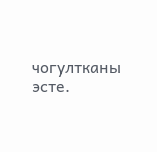чогултканы эсте.